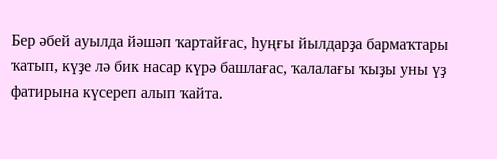Бер әбей ауылда йәшәп ҡартайғас, һуңғы йылдарҙа бармаҡтары ҡатып, күҙе лә бик насар күрә башлағас, ҡалалағы ҡыҙы уны үҙ фатирына күсереп алып ҡайта.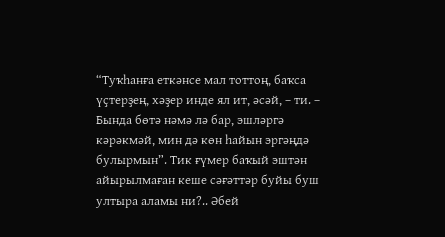“Туҡһанға еткәнсе мал тоттоң, баҡса үҫтерҙең, хәҙер инде ял ит, әсәй, – ти. – Бында бөтә нәмә лә бар, эшләргә кәрәкмәй, мин дә көн һайын эргәңдә булырмын”. Тик ғүмер баҡый эштән айырылмаған кеше сәғәттәр буйы буш ултыра аламы ни?.. Әбей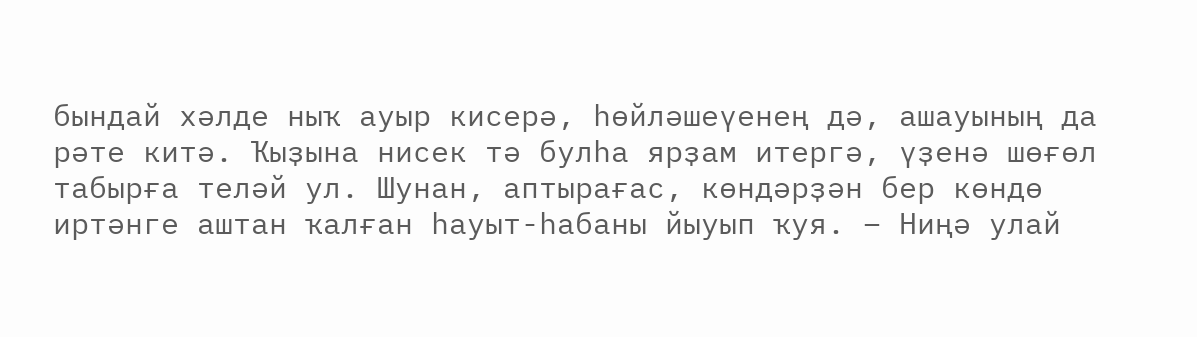бындай хәлде ныҡ ауыр кисерә, һөйләшеүенең дә, ашауының да рәте китә. Ҡыҙына нисек тә булһа ярҙам итергә, үҙенә шөғөл табырға теләй ул. Шунан, аптырағас, көндәрҙән бер көндө иртәнге аштан ҡалған һауыт-һабаны йыуып ҡуя. – Ниңә улай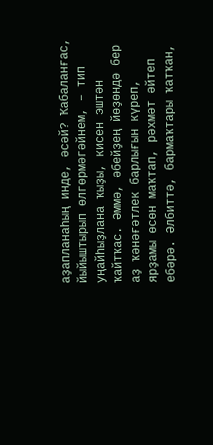аҙапланаһың инде, әсәй? Ҡабаланғас, йыйыштырып өлгөрмәгәйнем, – тип уңайһыҙлана ҡыҙы, кисен эштән ҡайтҡас. Әммә, әбейҙең йөҙөндә бер аҙ ҡәнәғәтлек барлығын күреп, ярҙамы өсөн маҡтап, рәхмәт әйтеп ебәрә. Әлбиттә, бармаҡтары ҡатҡан,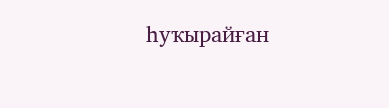һуҡырайған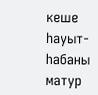кеше һауыт-һабаны матур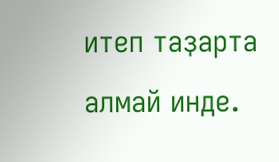итеп таҙарта алмай инде.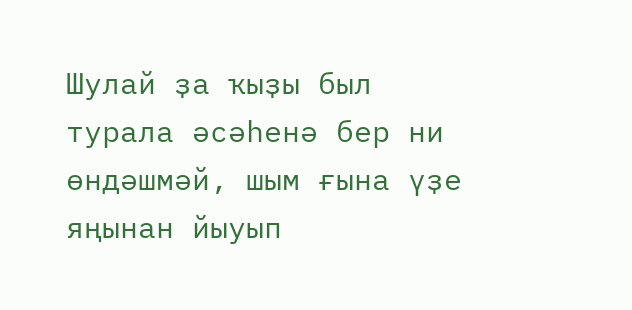Шулай ҙа ҡыҙы был турала әсәһенә бер ни өндәшмәй, шым ғына үҙе яңынан йыуып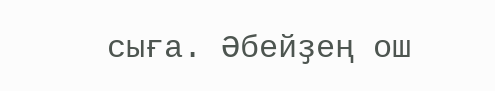сыға. Әбейҙең ош